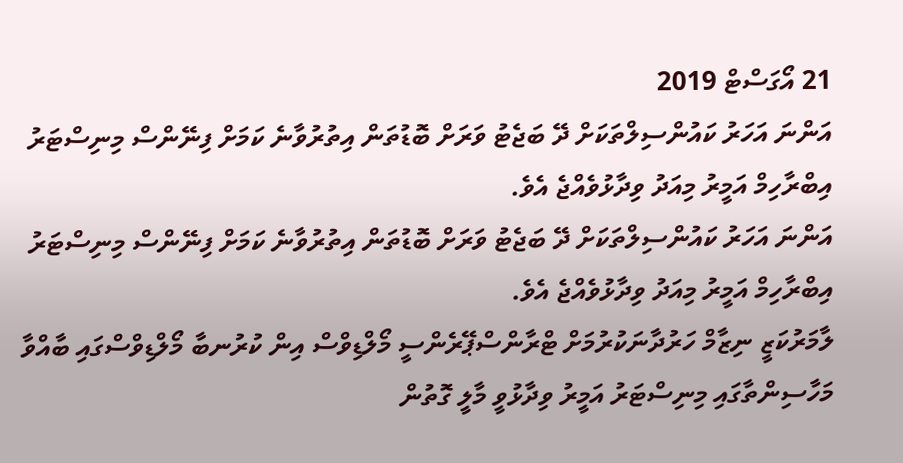21 އޯގަސްޓް 2019
އަންނަ އަހަރު ކައުންސިލްތަކަށް ދޭ ބަޖެޓު ވަރަށް ބޮޑުތަން އިތުރުވާނެ ކަމަށް ފިނޭންސް މިނިސްޓަރު އިބްރާހިމް އަމީރު މިއަދު ވިދާޅުވެއްޖެ އެވެ.
އަންނަ އަހަރު ކައުންސިލްތަކަށް ދޭ ބަޖެޓު ވަރަށް ބޮޑުތަން އިތުރުވާނެ ކަމަށް ފިނޭންސް މިނިސްޓަރު އިބްރާހިމް އަމީރު މިއަދު ވިދާޅުވެއްޖެ އެވެ.
ލާމަރުކަޒީ ނިޒާމް ހަރުދާނަކުރުމަށް ޓްރާންސްޕޭރެންސީ މޯލްޑިވްސް އިން ކުރުނބާ މޯލްޑިވްސްގައި ބާއްވާ މަހާސިންތާގައި މިނިސްޓަރު އަމީރު ވިދާޅުވީ މާލީ ގޮތުން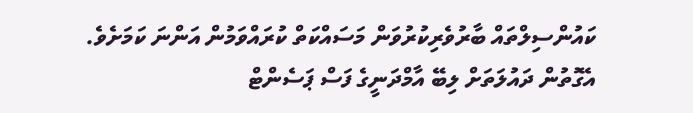ކައުންސިލްތައް ބާރުވެރިކުރުވަން މަސައްކަތް ކުރައްވަމުން އަންނަ ކަމަށެވެ. އެގޮތުން ދައުލަތަށް ލިބޭ އާމްދަނީގެ ފަސް ޕަސެންޓް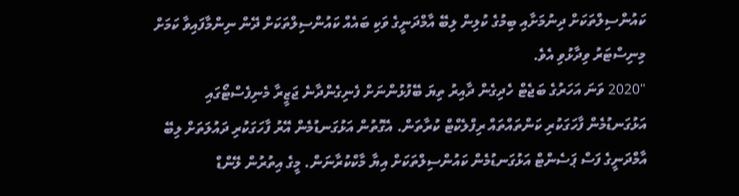ކައުންސިލްތަކަށް ދިނުމަށާއި ބިމުގެ ކުލިން ލިބޭ އާމްދަނީގެ ވަކި ބައެއް ކައުންސިލްތަކަށް ދޭން ނިންމާފައިވާ ކަމަށް މިނިސްޓަރު ވިދާޅުވި އެވެ.
"2020 ވަނަ އަހަރުގެ ބަޖެޓް ހެދިގެން ދާއިރު ތިޔަ ބޭފުޅުންނަށް ފެނިގެންދާނެ ޖަޒީރާ މެނިފެސްޓޯގައި އަޅުގަނޑުމެން ފާހަގަކުރި ކަންތައްތައް ރިފްލެކްޓް ކުރާތަން. އެގޮތުން އަޅުގަނޑުމެން އޭރު ފާހަގަކުރި ދައުލަތަށް ލިބޭ އާމްދަނީގެ ފަސް ޕަސެންޓް އަޅުގަނޑުމެން ކައުންސިލްތަކަށް އިޔާ މާކްކުރާނަން. މީގެ އިތުރުން ލޭންޑް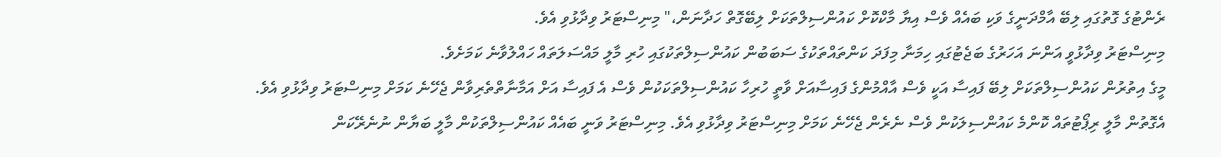ރެންޓުގެ ގޮތުގައި ލިބޭ އާމްދަނީގެ ވަކި ބައެއް ވެސް އިޔާ މާކްކޮށް ކައުންސިލްތަކަށް ލިބޭގޮތް ހަދާނަން،" މިނިސްޓަރު ވިދާޅުވި އެވެ.
މިނިސްޓަރު ވިދާޅުވީ އަންނަ އަހަރުގެ ބަޖެޓުގައި ހިމަނާ މިފަދަ ކަންތައްތަކުގެ ސަބަބުން ކައުންސިލްތަކުގައި ހުރި މާލީ މައްސަލަތައް ހައްލުވާނެ ކަމަށެވެ.
މީގެ އިތުރުން ކައުންސިލްތަކަށް ލިބޭ ފައިސާ އަކީ ވެސް އާއްމުންގެ ފައިސާއަށް ވާތީ ހުރިހާ ކައުންސިލްތަކަކުން ވެސް އެ ފައިސާ އަށް އަމާނާތްތެރިވާން ޖެހޭނެ ކަމަށް މިނިސްޓަރު ވިދާޅުވި އެވެ. އެގޮތުން މާލީ ރިޕޯޓުތައް ކޮންމެ ކައުންސިލަކުން ވެސް ނެރެން ޖެހޭނެ ކަމަށް މިނިސްޓަރު ވިދާޅުވި އެވެ. މިނިސްޓަރު ވަނީ ބައެއް ކައުންސިލްތަކުން މާލީ ބަޔާން ނުނެރޭކަން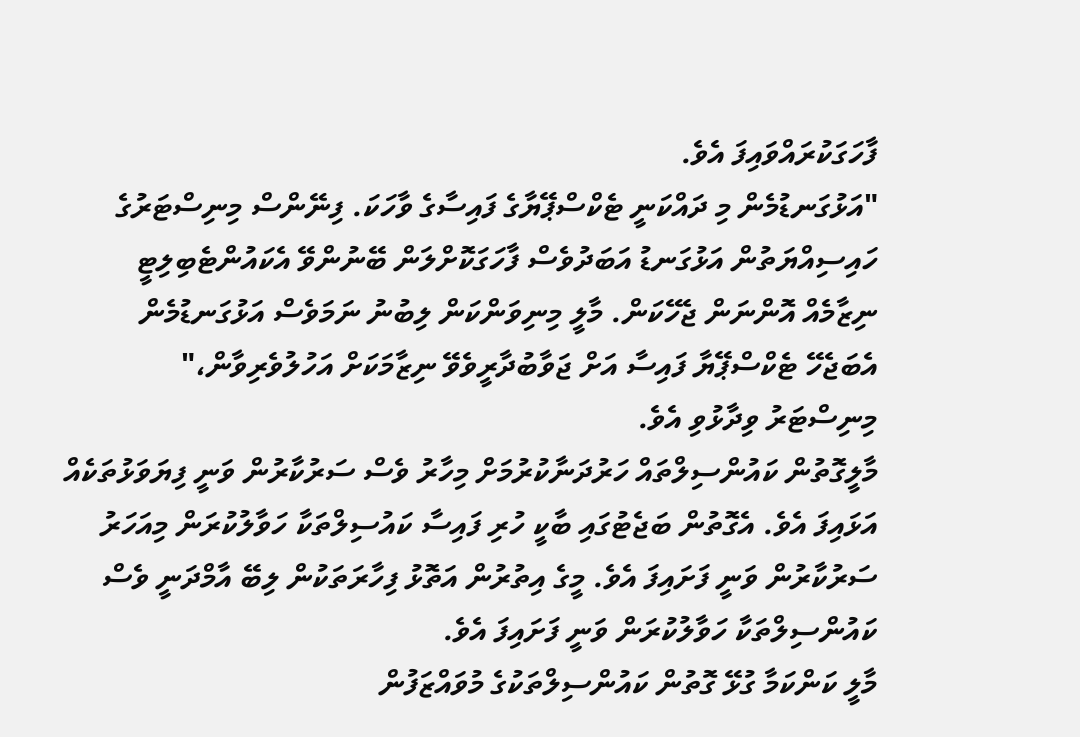ފާހަގަކުރައްވައިފަ އެވެ.
"އަޅުގަނޑުމެން މި ދައްކަނީ ޓެކްސްޕޭޔާގެ ފައިސާގެ ވާހަކަ. ފިނޭންސް މިނިސްޓަރުގެ ހައިސިއްޔަތުން އަޅުގަނޑު އަބަދުވެސް ފާހަގަކޮށްލަން ބޭނުންވޭ އެކައުންޓެބިލިޓީ ނިޒާމެއް އޮންނަން ޖެހޭކަން. މާލީ މިނިވަންކަން ލިބުނު ނަމަވެސް އަޅުގަނޑުމެން އެބަޖެހޭ ޓެކްސްޕޭޔާ ފައިސާ އަށް ޖަވާބުދާރީވެވޭ ނިޒާމަކަށް އަހުލުވެރިވާން،" މިނިސްޓަރު ވިދާޅުވި އެވެ.
މާލީގޮތުން ކައުންސިލްތައް ހަރުދަނާކުރުމަށް މިހާރު ވެސް ސަރުކާރުން ވަނީ ފިޔަވަޅުތަކެއް އަޅައިފަ އެވެ. އެގޮތުން ބަޖެޓުގައި ބާކީ ހުރި ފައިސާ ކައުސިލްތަކާ ހަވާލުކުރަން މިއަހަރު ސަރުކާރުން ވަނީ ފަށައިފަ އެވެ. މީގެ އިތުރުން އަތޮޅު ފިހާރަތަކުން ލިބޭ އާމްދަނީ ވެސް ކައުންސިލްތަކާ ހަވާލުކުރަން ވަނީ ފަށައިފަ އެވެ.
މާލީ ކަންކަމާ ގުޅޭ ގޮތުން ކައުންސިލްތަކުގެ މުވައްޒަފުން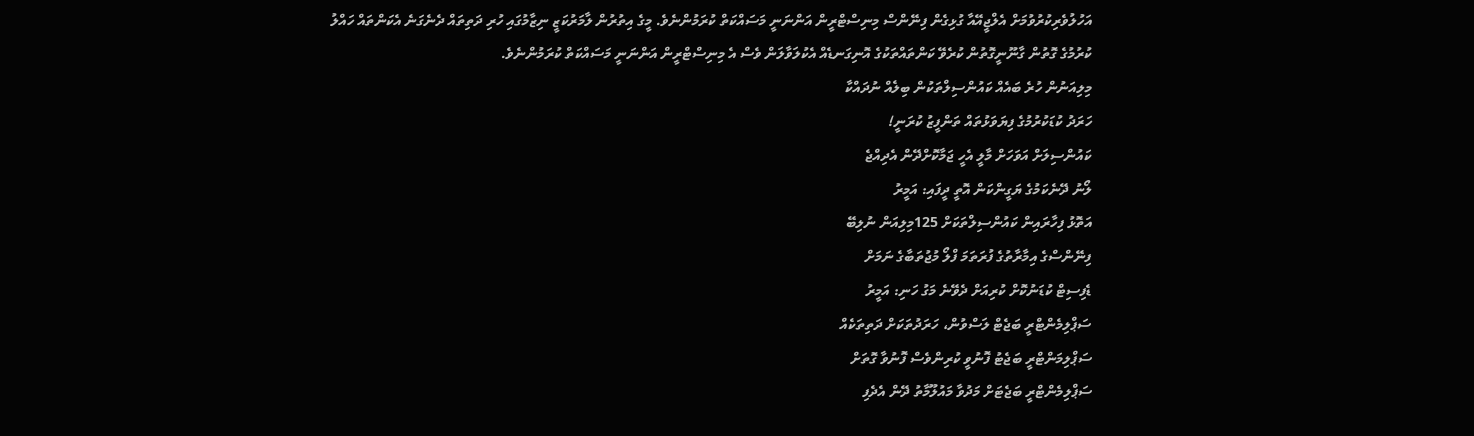އަހުލުވެރިކުރުވުމަށް އެލްޖީއޭއާ ގުޅިގެން ފިނޭންސް މިނިސްޓްރީން އަންނަނީ މަސައްކަތް ކުރަމުންނެވެ. މީގެ އިތުރުން ލާމަރުކަޒީ ނިޒާމުގައި ހުރި ދަތިތައް ދެނެގަނެ އެކަންތައް ހައްލު ކުރުމުގެ ގޮތުން ގާނޫނީގޮތުން ކުރެވޭ ކަންތައްތަކުގެ އޮނިގަނޑެއް އެކުލަވާލަން ވެސް އެ މިނިސްޓްރީން އަންނަނީ މަސައްކަތް ކުރަމުންނެވެ.
މިލިއަނުން ހުރެ ބައެއް ކައުންސިލްތަކުން ބިލެއް ނުދައްކާ
ހަރަދު ކުޑަކުރުމުގެ ފިޔަވަޅުތައް ތަންފީޒު ކުރަނީ!
ކައުންސިލަށް އަވަހަށް މާލީ އެހީ ޖަމާކޮށްދޭން އެދިއްޖެ
ލޯނު ދޭނެކަމުގެ ޔަގީންކަން އޮތީ ދީފައި: އަމީރު
އަތޮޅު ފިހާރައިން ކައުންސިލްތަކަށް 125މިލިއަން ނުލިބޭ
ފިނޭންސްގެ އިމާރާތުގެ ފުރަތަމަ ފްލޯ މުޖުތަބާގެ ނަމަށް
ޑެފިސިޓް ކުޑަނުކޮށް ކުރިއަށް ދެވޭނެ މަގު ހަނި: އަމީރު
ސަޕްލިމެންޓްރީ ބަޖެޓް ލަސްވުން، ހަރަދުތަކަށް ދަތިތަކެއް
ސަޕްލިމަންޓްރީ ބަޖެޓު ފޮނުވީ ކުރިންވެސް ފޮނުވާ ގޮތަށް
ސަޕްލިމެންޓްރީ ބަޖެޓަށް މަދުވާ މައުލޫމާތު ދޭން އެދެފި